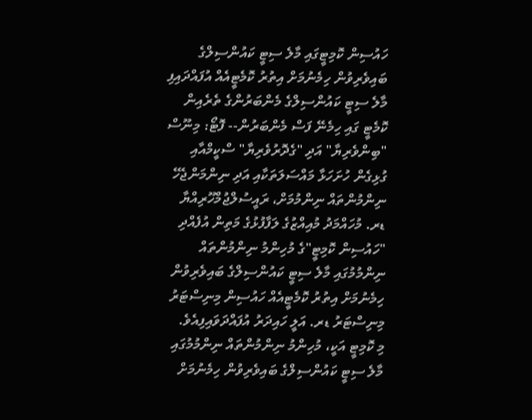ހައުސިން ކޮމިޓީގައި މާލެ ސިޓީ ކައުންސިލްގެ ބައިވެރިވުން ހިމެނުމަށް އިތުރު ކޮމެޓީއެއް އުފައްދައިފި
މާލެ ސިޓީ ކައުންސިލްގެ މެންބަރުންގެ ތެރެއިން ކޮމެޓީ ގައި ހިމެނޭ ފަސް މެންބަރުން-- ފޮޓޯ: މިނޫސް
"ބިންވެރިޔާ" އަދި "ގެދޮރުވެރިޔާ" ސްކީމްއާއި ގުޅިގެން ހުށަހަޅާ މައްސަލަތަކާއި އަދި ނިންމަންޖެހޭ ނިންމުންތައް ނިންމުމަށް، ރައީސުލްޖުމްހޫރިއްޔާ ޑރ. މުހައްމަދު މުއިއްޒުގެ ލަފާފުޅުގެ މަތިން އުފެއްދި "ހައުސިން ކޮމިޓީ"ގެ މުހިންމު ނިންމުންތައް ނިންމުމުގައި މާލެ ސިޓީ ކައުންސިލްގެ ބައިވެރިވުން ހިމެނުމަށް އިތުރު ކޮމެޓީއެއް ހައުސިން މިނިސްޓަރު މިނިސްޓަރު ޑރ. އަލީ ހައިދަރު އުފައްދަވައިފިއެވެ.
މި ކޮމިޓީ އަކީ، މުހިންމު ނިންމުންތައް ނިންމުމުގައި މާލެ ސިޓީ ކައުންސިލްގެ ބައިވެރިވުން ހިމެނުމަށް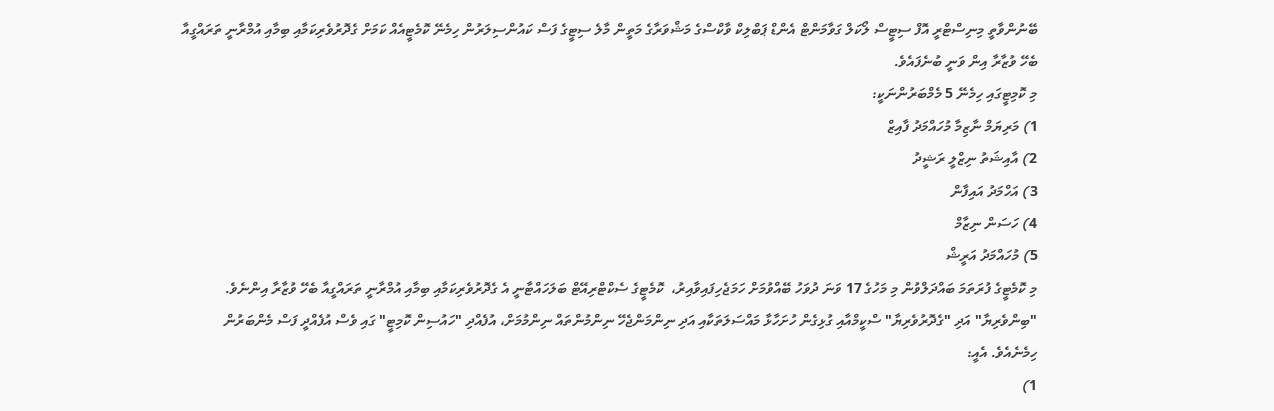ބޭނުންވާތީ މިނިސްޓްރީ އޮފް ސިޓީސް ލޯކަލް ގަވާމަންޓް އެންޑް ޕަބްލިކް ވާކްސްގެ މަޝްވަރާގެ މަތީން މާލެ ސިޓީގެ ފަސް ކައުންސިލަރުން ހިމެނޭ ކޮމެޓީއެއް ކަމަށް ގެދޮރުވެރިކަމާއި ބިމާއި އުމްރާނީ ތަރައްގީއާ ބެހޭ ވުޒާރާ އިން ވަނީ ބުނެފައެވެ.
މި ކޮމިޓީގައި ހިމެނޭ 5 މެމްބަރުންނަކީ:
1) މަރިޔަމް ނާޒިމާ މުހައްމަދު ފާއިޒް
2) އާއިޝަތު ނިޒްލީ ރަޝީދު
3) އަހްމަދު އައިފާން
4) ހަސަން ނިޒާމް
5) މުހައްމަދު އަރީޝް
މި ކޮމެޓީގެ ފުރަތަމަ ބައްދަލްވުން މި މަހުގެ 17 ވަނަ ދުވަހު ބޭއްވުމަށް ހަމަޖެހިފައިވާއިރު،  ކޮމެޓީގެ ސެކްޓްރިއޭޓް ބަލަހައްޓާނީ އެ ގެދޮރުވެރިކަމާއި ބިމާއި އުމްރާނީ ތަރައްގީއާ ބެހޭ ވުޒާރާ އިންނެވެ.
"ބިންވެރިޔާ" އަދި "ގެދޮރުވެރިޔާ" ސްކީމްއާއި ގުޅިގެން ހުށަހާޅާ މައްސަލަތަކާއި އަދި ނިންމަންޖެހޭ ނިންމުންތައް ނިންމުމަށް، އުފެއްދި "ހައުސިން ކޮމިޓީ" ގައި ވެސް އުފެއްދީ ފަސް މެންބަރުން ހިމެނެއެވެ. އެއީ:
1)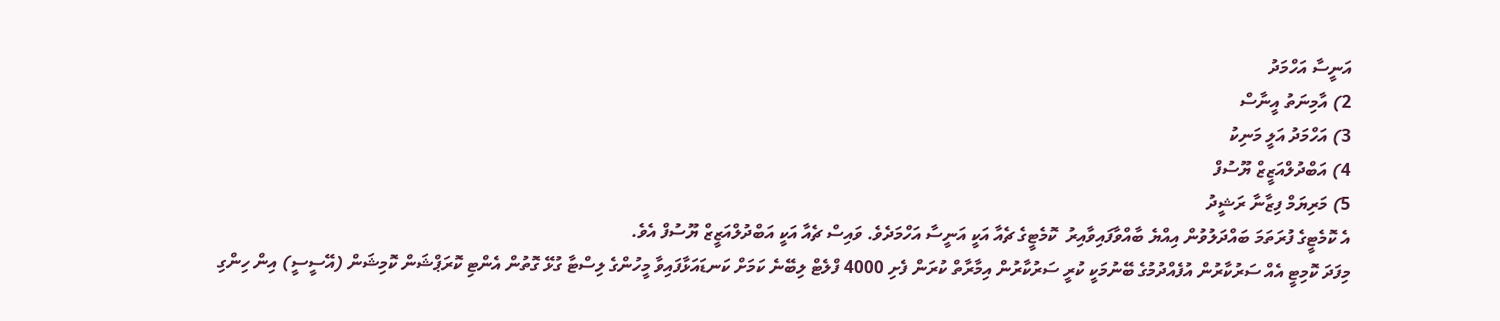އަނީސާ އަހްމަދު
2) އާމިނަތު އީނާސް
3) އަހްމަދު އަލީ މަނިކު
4) އަބްދުލްއަޒީޒް ޔޫސުފް
5) މަރިޔަމް ފިޒާނާ ރަޝީދު
އެ ކޮމެޓީގެ ފުރަތަމަ ބައްދަލުވުން އިއްޔެ ބާއްވާފައިވާއިރު  ކޮމެޓީގެ ޗެއާ އަކީ އަނީސާ އަހްމަދެވެ. ވައިސް ޗެއާ އަކީ އަބްދުލްއަޒީޒް ޔޫސުފް އެވެ.
މިފަދަ ކޮމިޓީ އެއް ސަރުކާރުން އުފެއްދުމުގެ ބޭނުމަކީ ކުރީ ސަރުކާރުން އިމާރާތް ކުރަން ފެށި 4000 ފްލެޓް ލިބޭނެ ކަމަށް ކަނޑައަޅާފައިވާ މީހުންގެ ލިސްޓާ ގުޅޭ ގޮތުން އެންޓި ކޮރަޕްޝަން ކޮމިޝަން (އޭސީސީ) އިން ހިންގި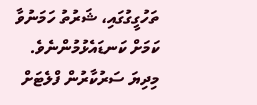ތަހުގީގުގައި، ޝަރުތު ހަމަނުވާ ކަމަށް ކަނޑައެޅުމުންނެވެ.
މިދިޔަ ސަރުކާރުން ފްލެޓަށް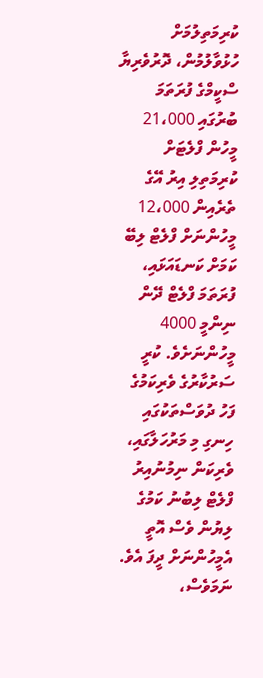ކުރިމަތިލުމަށް ހުޅުވާލުމުން، ދޮރުވެރިޔާ ސްކީމްގެ ފުރަތަމަ ބުރުގައި 21،000 މީހުން ފްލެޓަށް ކުރިމަތިލި އިރު އޭގެ ތެރެއިން 12،000 މީހުންނަށް ފްލެޓް ލިބޭ ކަމަށް ކަނޑައަޅައި، ފުރަތަމަ ފްލެޓް ދޭން ނިންމީ 4000 މީހުންނަށެވެ. ކުރީ ސަރުކާރުގެ ވެރިކަމުގެ ފަހު ދުވަސްތަކުގައި ހިނގި މި މަރުހަލާގައި، ވެރިކަން ނިމުނުއިރު ފްލެޓް ލިބުނު ކަމުގެ ލިޔުން ވެސް އޮތީ އެމީހުންނަށް ދީފަ އެވެ.
ނަމަވެސް،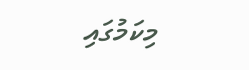މިކަމުގައި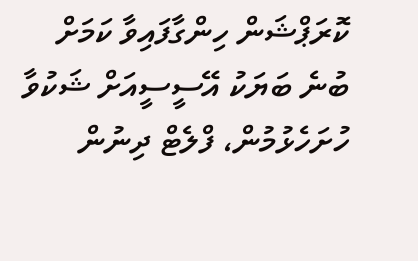ކޮރަޕްޝަން ހިންގާފައިވާ ކަމަށް ބުނެ ބަޔަކު އޭސީސީއަށް ޝަކުވާ ހުށަހެޅުމުން، ފްލެޓް ދިނުން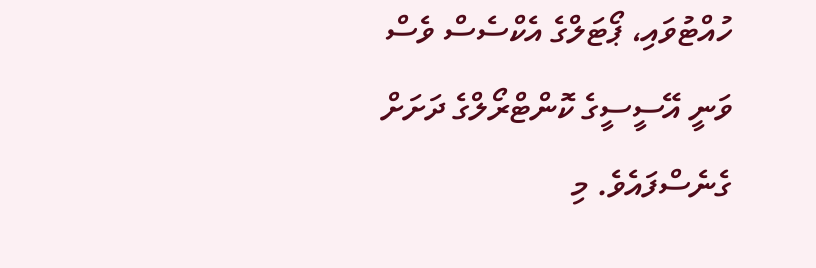ހުއްޓުވައި، ޕޯޓަލްގެ އެކްސެސް ވެސް ވަނީ އޭސީސީގެ ކޮންޓްރޯލްގެ ދަށަށް ގެނެސްފައެވެ. މި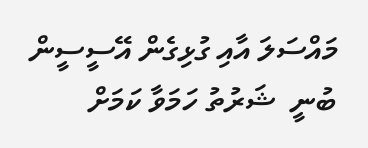މައްސަލަ އާއި ގުޅިގެން އޭސީސީން ބުނީ  ޝަރުތު ހަމަވާ ކަމަށް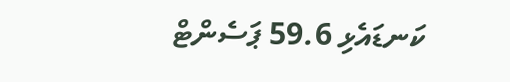ކަނޑައެޅި 59.6 ޕަސެންޓް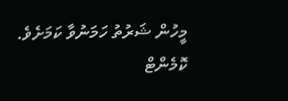މީހުން ޝަރުތު ހަމަނުވާ ކަމަށެވެ.
ކޮމެންޓް